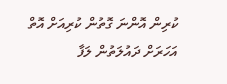ކުރިން އޮންނަ ގޮތުން ކުރިއަށް އޮތް އަހަރަށް ދައުލަތުން ލަފާ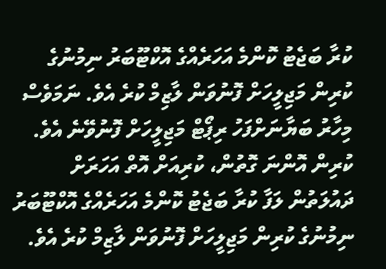ކުރާ ބަޖެޓު ކޮންމެ އަހަރެއްގެ އޮކްޓޫބަރު ނިމުނުގެ ކުރިން މަޖިލީހަށް ފޮނުވަން ލާޒިމް ކުރެ އެވެ. ނަމަވެސް މިހާރު ބަޔާނަށްފަހު ރިޕޯޓް މަޖިލީހަށް ފޮނުވޭނެ އެވެ.
ކުރިން އޮންނަ ގޮތުން، ކުރިއަށް އޮތް އަހަރަށް ދައުލަތުން ލަފާ ކުރާ ބަޖެޓު ކޮންމެ އަހަރެއްގެ އޮކްޓޫބަރު ނިމުނުގެ ކުރިން މަޖިލީހަށް ފޮނުވަން ލާޒިމް ކުރެ އެވެ.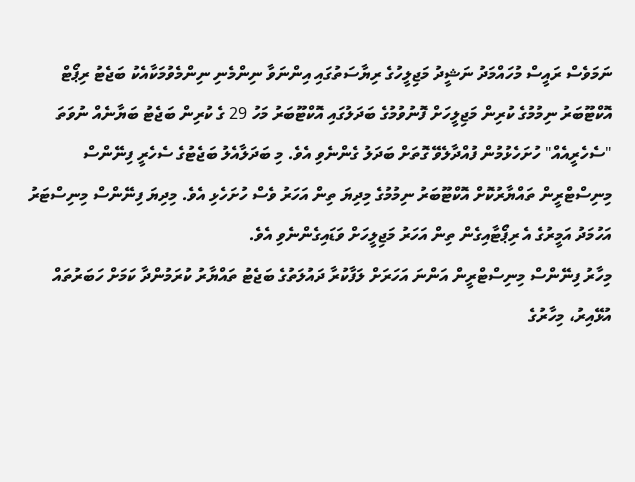ނަމަވެސް ރައީސް މުހައްމަދު ނަޝީދު މަޖިލީހުގެ ރިޔާސަތުގައި އިންނަވާ ނިންމެނި ނިންމެވުމަކާއެކު ބަޖެޓު ރިޕޯޓް އޮކްޓޫބަރު ނިމުމުގެ ކުރިން މަޖިލީހަށް ފޮނުވުމުގެ ބަދަލުގައި އޮކްޓޫބަރު މަހު 29 ގެ ކުރިން ބަޖެޓު ބަޔާނެއް ނުވަތަ "ސެހެރީއެއް" ހުށަހެޅުމުން ފުއްދާލެވޭ ގޮތަށް ބަދަލު ގެންނެވި އެވެ. މި ބަދަލާއެލު ބަޖެޓުގެ ސެހެރީ ފިނޭންސް މިނިސްޓްރީން ތައްޔާރުކޮށް އޮކްޓޫބަރު ނިމުމުގެ މިދިޔަ ތިން އަހަރު ވެސް ހުށަހެޅި އެވެ. މިދިޔަ ފިނޭންސް މިނިސްޓަރު އަހުމަދު އަމީރުގެ އެ ރިޕޯޓާއިގެން ތިން އަހަރު މަޖިލީހަށް ވަޑައިގެންނެވި އެވެ.
މިހާރު ފިނޭންސް މިނިސްޓްރީން އަންނަ އަހަރަށް ލަފާކުރާ ދައުލަތުގެ ބަޖެޓު ތައްޔާރު ކުރަމުންދާ ކަމަށް ހަބަރުތައް އުޅޭއިރު، މިހާރުގެ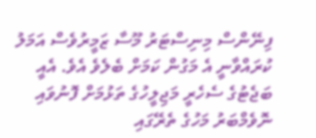ފިނޭންސް މިނިސްޓަރު މޫސާ ޒަމީރުވެސް އަމަލު ކުރައްވާނީ އެ މަގުން ކަމަށް ބެލެވެ އެވެ. އެއީ ބަޖެޓުގެ ސެހެރީ މަޖިލީހުގެ ތަޅުމަށް ފޮނުވައި ނޮވެމްބަރު މަހުގެ ތެރޭގައި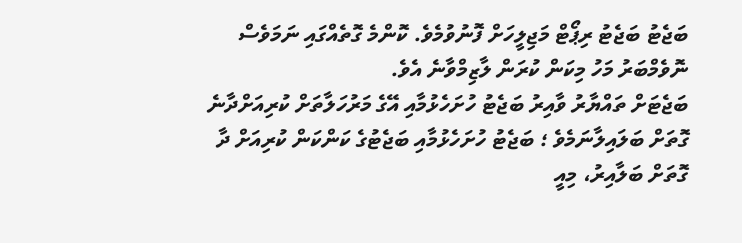ބަޖެޓު ބަޖެޓު ރިޕޯޓް މަޖިލީހަށް ފޮނުވުމެވެ. ކޮންމެ ގޮތެއްގައި ނަމަވެސް ނޮވެމްބަރު މަހު މިކަން ކުރަން ލާޒިމްވާނެ އެވެ.
ބަޖެޓަށް ތައްޔާރު ވާއިރު ބަޖެޓު ހުށަހެޅުމާއި އޭގެ މަރުހަލާތަށް ކުރިއަށްދާނެ ގޮތަށް ބަލައިލާނަމެވެ ؛ ބަޖެޓު ހުށަހެޅުމާއި ބަޖެޓުގެ ކަންކަން ކުރިއަށް ދާ ގޮތަށް ބަލާއިރު، މިއީ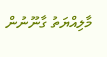މާލިއްޔަތު ގާނޫނުން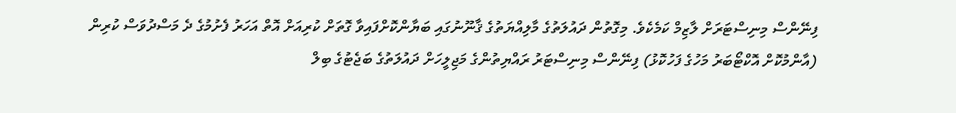ފިނޭންސް މިނިސްޓަރަށް ލާޒިމް ކަމެކެވެ. މިގޮތުން ދައުލަތުގެ މާލިއްޔަތުގެ ޤާނޫނުގައި ބަޔާންކޮށްފައިވާ ގޮތަށް ކުރިއަށް އޮތް އަހަރު ފެށުމުގެ ދެ މަސްދުވަސް ކުރިން (އާންމުކޮށް އޮކްޓޯބަރު މަހުގެ ފަހުކޮޅު) ފިނޭންސް މިނިސްޓަރު ރައްޔިތުންގެ މަޖިލީހަށް ދައުލަތުގެ ބަޖެޓުގެ ބިލް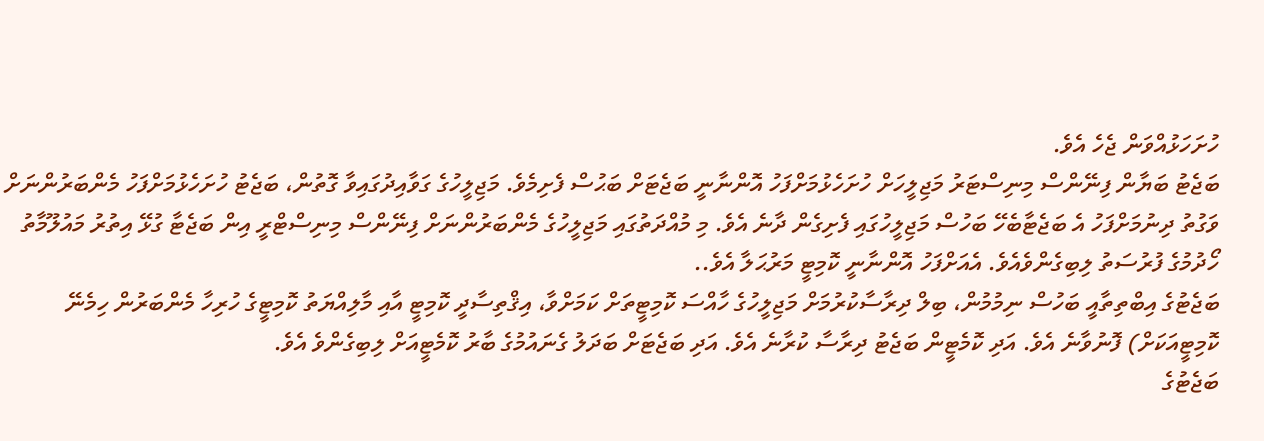ހުށަހަޅުއްވަން ޖެހެ އެވެ.
ބަޖެޓު ބަޔާން ފިނޭންސް މިނިސްޓަރު މަޖިލީހަށް ހުށަހެޅުމަށްފަހު އޮންނާނީ ބަޖެޓަށް ބަޙުސް ފެށިމެވެ. މަޖިލީހުގެ ގަވާއިދުގައިވާ ގޮތުން، ބަޖެޓު ހުށަހެޅުމަށްފަހު މެންބަރުންނަށް ވަގުތު ދިނުމަށްފަހު އެ ބަޖެޓާބެހޭ ބަހުސް މަޖިލީހުގައި ފެށިގެން ދާނެ އެވެ. މި މުއްދަތުގައި މަޖިލީހުގެ މެންބަރުންނަށް ފިނޭންސް މިނިސްޓްރީ އިން ބަޖެޓާ ގުޅޭ އިތުރު މައުލޫމާތު ހޯދުމުގެ ފުރުސަތު ލިބިގެންވެއެވެ. އެއަށްފަހު އޮންނާނީ ކޮމިޓީ މަރުޙަލާ އެވެ..
ބަޖެޓުގެ އިބްތިތާއީ ބަހުސް ނިމުމުން، ބިލް ދިރާސާކުރުމަށް މަޖިލީހުގެ ހާއްސަ ކޮމިޓީތަށް ކަމަށްވާ، އިޤްތިސާދީ ކޮމިޓީ އާއި މާލިއްޔަތު ކޮމިޓީގެ ހުރިހާ މެންބަރުން ހިމެނޭ ކޮމިޓީއަކަށް) ފޮނުވާނެ އެވެ. އަދި ކޮމެޓީން ބަޖެޓު ދިރާސާ ކުރާނެ އެވެ. އަދި ބަޖެޓަށް ބަދަލު ގެނައުމުގެ ބާރު ކޮމެޓީއަށް ލިބިގެންވެ އެވެ.
ބަޖެޓުގެ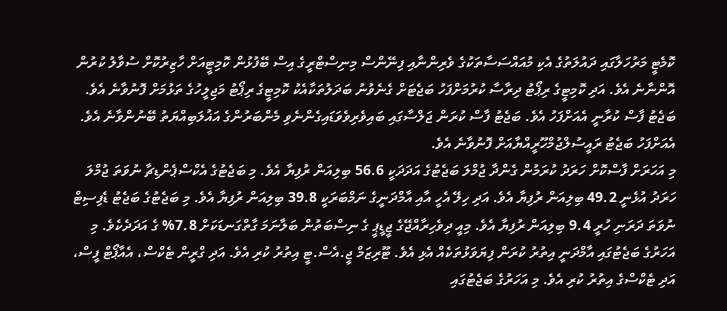ކޮމެޓީ މަރުހަލާގައި ދައުލަތުގެ އެކި މުއައްސަސާތަކުގެ ވެރިންނާއި ފިނޭންސް މިނިސްޓްރީގެ އިސް ބޭފުޅުން ކޮމިޓީއަށް ހާޒިރުކޮށް ސުވާލު ކުރުން އޮންނާނެ އެވެ. އަދި ކޮމިޓީގެ ރިޕޯޓު ދިރާސާ ކުރުމަށްފަހު ބަޖެޓަށް ގެނެވުނު ބަދަލުތަކާއެކު ކޮމިޓީގެ ރިޕޯޓު މަޖިލީހުގެ ތަޅުމަށް ފޮނުވާނެ އެވެ. ބަޖެޓު ފާސް ކުރާނީ އެއަށްފަހު އެވެ. ބަޖެޓު ފާސް ކުރަން ޖަލްސާގައި ބައިވެރިވެވަޑައިގެންނެވި މެންބަރުންގެ އަޣުލަބިއްޔަތު ބޭނުންވާނެ އެވެ. އެއަށްފަހު ބަޖެޓު ރައީސުލްޖުމްހޫރީއްޔާއަށް ފޮނުވާނެ އެވެ.
މި އަހަރަށް ފާސްކޮށް ހަރަދު ކުރަމުން ގެންދާ ޖުމްލަ ބަޖެޓުގެ އަދަދަކީ 56.6 ބިލިއަން ރުފިޔާ އެވެ. މި ބަޖެޓުގެ އެކްސްޕެންޑިޗާ ނުވަތަ ޖުމްލަ ހަރަދު އުޅެނީ 49.2 ބިލިއަން ރުފިޔާ އެވެ. އަދި ހިލޭ އެހީ އާއި އާމްދަނީގެ ނަމްބަރަކީ 39.8 ބިލިއަން ރުފިޔާ އެވެ. މި ބަޖެޓުގެ ބަޖެޓު ޑެފިސިޓް ނުވަތަ ދަރަނި ހުރީ 9.4 ބިލިއަން ރުފިޔާ އެވެ. މިއީ ދިވެހިރާއްޖޭގެ ޖީޑީޕީ ގެ ނިސްބަތުން ބަލާނަމަ ގާތްގަނޑަކަށް 7.8% ގެ އަދަދެކެވެ. މި އަހަރުގެ ބަޖެޓުގައި އާމްދަނީ އިތުރު ކުރަން ފިޔަވަޅުތަކެއް އެޅި އެވެ. ޓޫރިޒަމް ޖީ.އެސް.ޓީ އިތުރު ކުރި އެވެ. އަދި ގްރީން ޓެކްސް، އެއާޕޯޓް ފީސް، އަދި ޓެކްސްގެ އިތުރު ކުރި އެވެ. މި އަހަރުގެ ބަޖެޓުގައި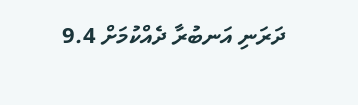ދަރަނި އަނބުރާ ދެއްކުމަށް 9.4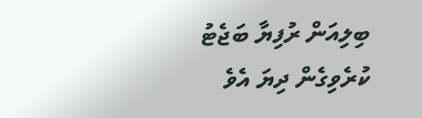ބިލިއަން ރުފިޔާ ބަޖެޓު ކުރެވިގެން ދިޔަ އެވެ